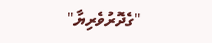"ގެދޮރުވެރިޔާ"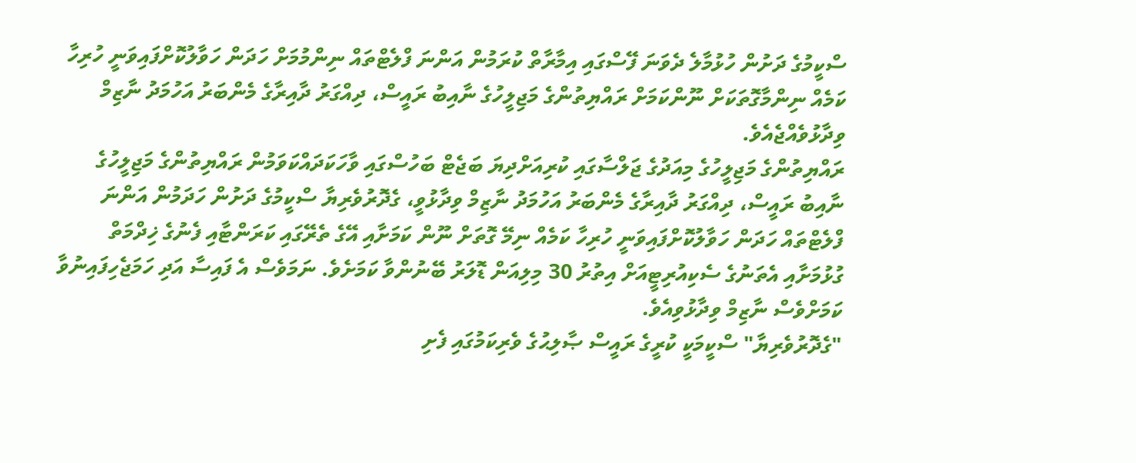ސްކީމުގެ ދަށުން ހުޅުމާލެ ދެވަނަ ފޭސްގައި އިމާރާތް ކުރަމުން އަންނަ ފްލެޓްތައް ނިންމުމަށް ހަދަން ހަވާލުކޮށްފައިވަނީ ހުރިހާ ކަމެއް ނިންމާގޮތަކަށް ނޫންކަމަށް ރައްޔިތުންގެ މަޖިލީހުގެ ނާއިބު ރައީސް، ދިއްގަރު ދާއިރާގެ މެންބަރު އަހުމަދު ނާޒިމް ވިދާޅުވެއްޖެއެވެ.
ރައްޔިތުންގެ މަޖިލީހުގެ މިއަދުގެ ޖަލްސާގައި ކުރިއަށްދިޔަ ބަޖެޓް ބަހުސްގައި ވާހަކަދައްކަވަމުން ރައްޔިތުންގެ މަޖިލީހުގެ ނާއިބު ރައީސް، ދިއްގަރު ދާއިރާގެ މެންބަރު އަހުމަދު ނާޒިމް ވިދާޅުވީ، ގެދޮރުވެރިޔާ ސްކީމުގެ ދަށުން ހަދަމުން އަންނަ ފްލެޓްތައް ހަދަން ހަވާލުކޮށްފައިވަނީ ހުރިހާ ކަމެއް ނިމޭ ގޮތަށް ނޫން ކަމަށާއި އޭގެ ތެރޭގައި ކަރަންޓާއި ފެނުގެ ޚިދްމަތް ގުޅުމަށާއި އެތަނުގެ ސެކިއުރިޓީއަށް އިތުރު 30 މިލިއަން ޑޮލަރު ބޭނުންވާ ކަމަށެވެ. ނަމަވެސް އެ ފައިސާ އަދި ހަމަޖެހިފައިނުވާ ކަމަށްވެސް ނާޒިމް ވިދާޅުވިއެވެ.
"ގެދޮރުވެރިޔާ" ސްކީމަކީ ކުރީގެ ރައީސް ޞާލިޙުގެ ވެރިކަމުގައި ފެށި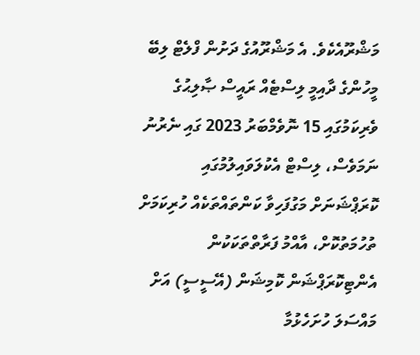މަޝްރޫއެކެވެ. އެ މަޝްރޫއުގެ ދަށުން ފްލެޓް ލިބޭ މީހުންގެ ދާއިމީ ލިސްޓެއް ރައީސް ޞާލިޙުގެ ވެރިކަމުގައި 15 ނޮވެމްބަރު 2023 ގައި ނެރުނު ނަމަވެސް، ލިސްޓް އެކުލަވައިލުމުގައި ކޮރަޕްޝަނަށް މަގުފަހިވާ ކަންތައްތަކެއް ހުރިކަމަށް ތުހުމަތުކޮށް، އާއްމު ފަރާތްތަކަކުން އެންޓިކޮރަޕްޝަން ކޮމިޝަން (އޭސީސީ) އަށް މައްސަލަ ހުށަހެޅުމާ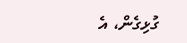ގުޅިގެން، އެ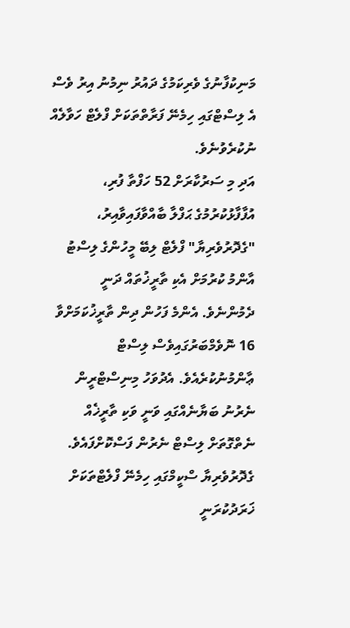މަނިކުފާނުގެ ވެރިކަމުގެ ދައުރު ނިމުނު އިރު ވެސް އެ ލިސްޓްގައި ހިމެނޭ ފަރާތްތަކަށް ފްލެޓް ހަވާލެއް ނުކުރެވުނެވެ.
އަދި މި ސަރުކާރަށް 52 ހަފްތާ ފުރި، އުފާފާޅުކުރުމުގެ ޙަފްލާ ބާއްވާފައިވާއިރު، "ގެދޮރުވެރިޔާ" ފްލެޓް ލިބޭ މީހުންގެ ލިސްޓު އާންމު ކުރުމަށް އެކި ތާރީޚުތައް ދަނީ ދެމުންނެވެ. އެންމެ ފަހުން ދިން ތާރީޚުކަމަށްވާ 16 ނޮވެމްބަރުގައިވެސް ލިސްޓް ޢާންމުނުކުރެއެވެ. އެދުވަހު މިނިސްޓްރީން ނެރުނު ބަޔާނެއްގައި ވަނީ ވަކި ތާރީޚެއް ނެތްގޮތަށް ލިސްޓް ނެރުން ފަސްކޮށްފައެވެ.
ގެދޮރުވެރިޔާ ސްކީމްގައި ހިމެނޭ ފްލެޓްތަކަށް ޚަރަދުކުރަނީ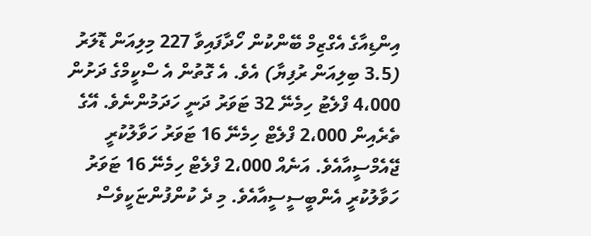އިންޑިއާގެ އެގްޒިމް ބޭންކުން ހޯދާފައިވާ 227 މިލިއަން ޑޮލަރު (3.5 ބިލިއަން ރުފިޔާ) އެވެ. އެ ގޮތުން އެ ސްކީމްގެ ދަށުން 4،000 ފްލެޓު ހިމެނޭ 32 ޓަވަރު ދަނީ ހަދަމުންނެވެ. އޭގެ ތެރެއިން 2،000 ފްލެޓް ހިމެނޭ 16 ޓަވަރު ހަވާލުކުރީ ޖޭއެމްސީއާއެވެ. އަނެއް 2،000 ފްލެޓް ހިމެނޭ 16 ޓަވަރު ހަވާލުކުރީ އެންބީސީސީއާއެވެ. މި ދެ ކުންފުންޏަކީވެސް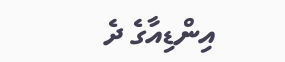އިންޑިއާގެ ދެ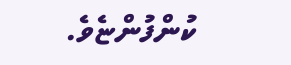ކުންފުންޏެވެ.